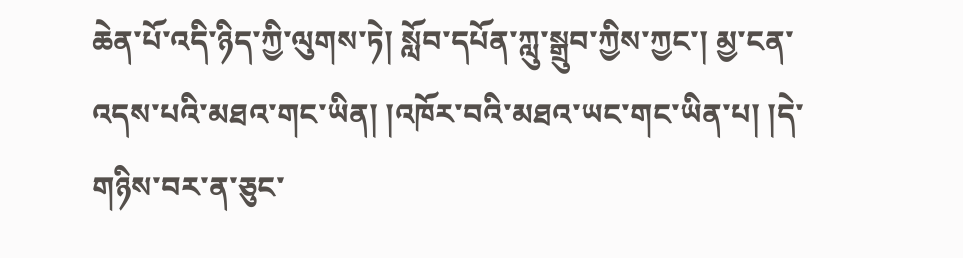ཆེན་པོ་འདི་ཉིད་ཀྱི་ལུགས་ཏེ། སློབ་དཔོན་ཀླུ་སྒྲུབ་ཀྱིས་ཀྱང་། མྱ་ངན་འདས་པའི་མཐའ་གང་ཡིན། །འཁོར་བའི་མཐའ་ཡང་གང་ཡིན་པ། །དེ་གཉིས་བར་ན་ཅུང་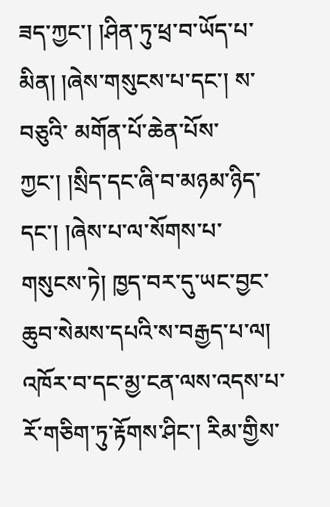ཟད་ཀྱང་། །ཤིན་ཏུ་ཕྲ་བ་ཡོད་པ་མིན། །ཞེས་གསུངས་པ་དང་། ས་བཅུའི་ མགོན་པོ་ཆེན་པོས་ཀྱང་། །སྲིད་དང་ཞི་བ་མཉམ་ཉིད་དང་། །ཞེས་པ་ལ་སོགས་པ་གསུངས་ཏེ། ཁྱད་བར་དུ་ཡང་བྱང་ཆུབ་སེམས་དཔའི་ས་བརྒྱད་པ་ལ། འཁོར་བ་དང་མྱ་ངན་ལས་འདས་པ་རོ་གཅིག་ཏུ་རྟོགས་ཤིང་། རིམ་གྱིས་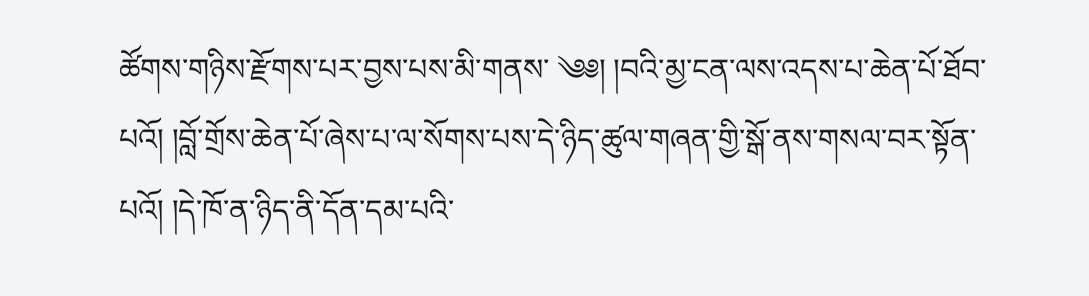ཚོགས་གཉིས་རྫོགས་པར་བྱས་པས་མི་གནས་ ༄༅། །བའི་མྱ་ངན་ལས་འདས་པ་ཆེན་པོ་ཐོབ་པའོ། །བློ་གྲོས་ཆེན་པོ་ཞེས་པ་ལ་སོགས་པས་དེ་ཉིད་ཚུལ་གཞན་གྱི་སྒོ་ནས་གསལ་བར་སྟོན་པའོ། །དེ་ཁོ་ན་ཉིད་ནི་དོན་དམ་པའི་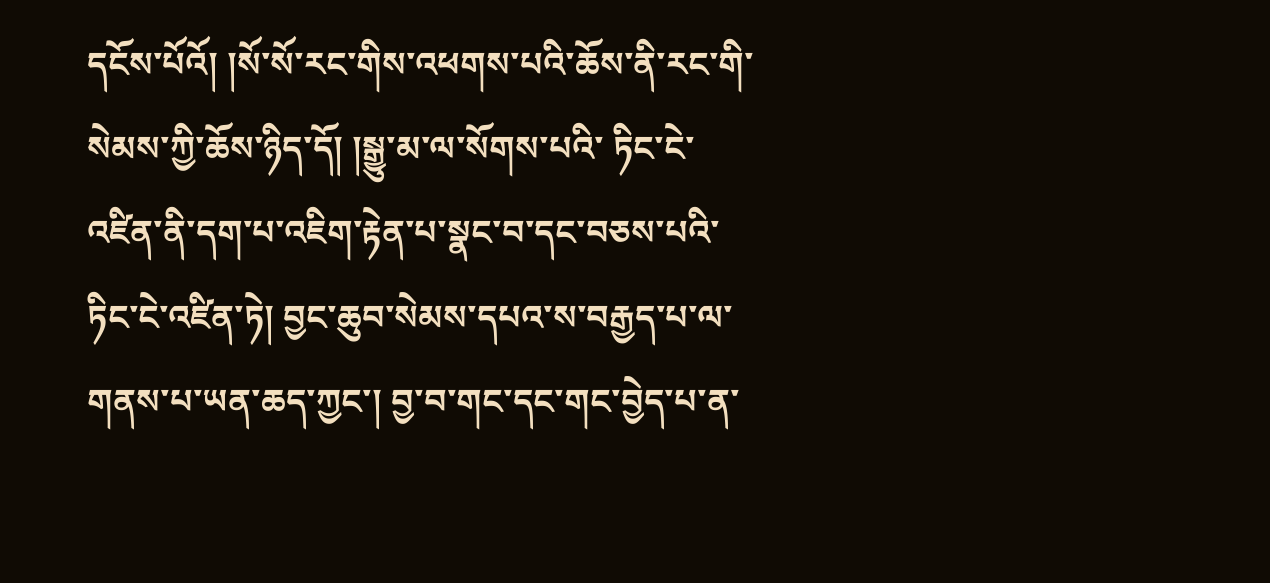དངོས་པོའོ། །སོ་སོ་རང་གིས་འཕགས་པའི་ཆོས་ནི་རང་གི་སེམས་ཀྱི་ཆོས་ཉིད་དོ། །སྒྱུ་མ་ལ་སོགས་པའི་ ཏིང་ངེ་འཛིན་ནི་དག་པ་འཇིག་རྟེན་པ་སྣང་བ་དང་བཅས་པའི་ཏིང་ངེ་འཛིན་ཏེ། བྱང་ཆུབ་སེམས་དཔའ་ས་བརྒྱད་པ་ལ་གནས་པ་ཡན་ཆད་ཀྱང་། བྱ་བ་གང་དང་གང་བྱེད་པ་ན་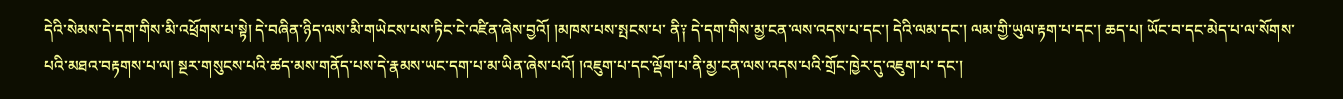དེའི་སེམས་དེ་དག་གིས་མི་འཕྲོགས་པ་སྟེ། དེ་བཞིན་ཉིད་ལས་མི་གཡེངས་པས་ཏིང་ངེ་འཛིན་ཞེས་བྱའོ། །མཁས་པས་སྤངས་པ་ ནི༑ དེ་དག་གིས་མྱ་ངན་ལས་འདས་པ་དང་། དེའི་ལམ་དང་། ལམ་གྱི་ཡུལ་རྟག་པ་དང་། ཆད་པ། ཡོང་བ་དང་མེད་པ་ལ་སོགས་པའི་མཐའ་བརྟགས་པ་ལ། སྔར་གསུངས་པའི་ཚད་མས་གནོད་པས་དེ་རྣམས་ཡང་དག་པ་མ་ཡིན་ཞེས་པའོ། །འཇུག་པ་དང་ལྡོག་པ་ནི་མྱ་ངན་ལས་འདས་པའི་གྲོང་ཁྱེར་དུ་འཇུག་པ་ དང་།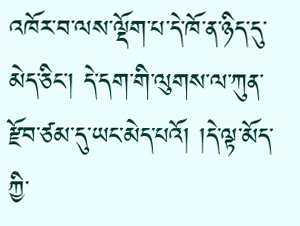འཁོར་བ་ལས་ལྡོག་པ་དེ་ཁོ་ན་ཉིད་དུ་མེད་ཅིང་། དེ་དག་གི་ལུགས་ལ་ཀུན་རྫོབ་ཙམ་དུ་ཡང་མེད་པའོ། །དེ་ལྟ་མོད་ཀྱི་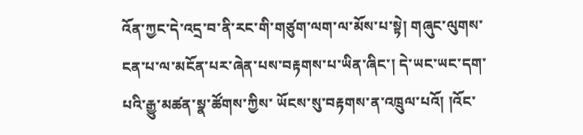འོན་ཀྱང་དེ་འདྲ་བ་ནི་རང་གི་གཙུག་ལག་ལ་མོས་པ་སྟེ། གཞུང་ལུགས་ངན་པ་ལ་མངོན་པར་ཞེན་པས་བརྟགས་པ་ཡིན་ཞིང་། དེ་ཡང་ཡང་དག་པའི་རྒྱུ་མཚན་སྣ་ཚོགས་ཀྱིས་ ཡོངས་སུ་བརྟགས་ན་འཁྲུལ་པའོ། །འོང་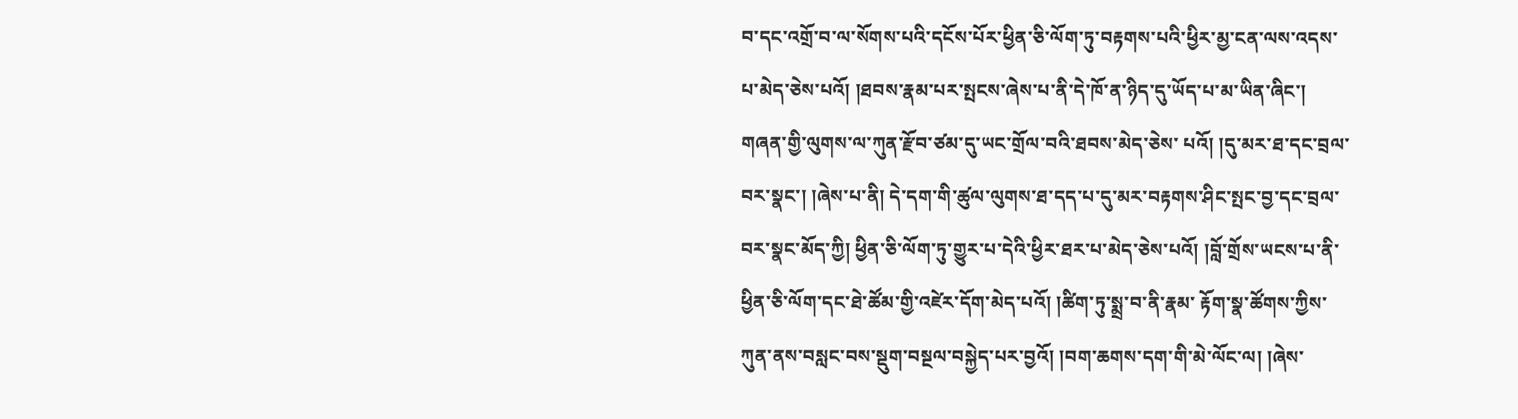བ་དང་འགྲོ་བ་ལ་སོགས་པའི་དངོས་པོར་ཕྱིན་ཅི་ལོག་ཏུ་བརྟགས་པའི་ཕྱིར་མྱ་ངན་ལས་འདས་པ་མེད་ཅེས་པའོ། །ཐབས་རྣམ་པར་སྤངས་ཞེས་པ་ནི་དེ་ཁོ་ན་ཉིད་དུ་ཡོད་པ་མ་ཡིན་ཞིང་། གཞན་གྱི་ལུགས་ལ་ཀུན་རྫོབ་ཙམ་དུ་ཡང་གྲོལ་བའི་ཐབས་མེད་ཅེས་ པའོ། །དུ་མར་ཐ་དང་བྲལ་བར་སྣང་། །ཞེས་པ་ནི། དེ་དག་གི་ཚུལ་ལུགས་ཐ་དད་པ་དུ་མར་བརྟགས་ཤིང་སྤང་བྱ་དང་བྲལ་བར་སྣང་མོད་ཀྱི། ཕྱིན་ཅི་ལོག་ཏུ་གྱུར་པ་དེའི་ཕྱིར་ཐར་པ་མེད་ཅེས་པའོ། །བློ་གྲོས་ཡངས་པ་ནི་ཕྱིན་ཅི་ལོག་དང་ཐེ་ཚོམ་གྱི་འཛེར་དོག་མེད་པའོ། །ཚིག་ཏུ་སྨྲ་བ་ནི་རྣམ་ རྟོག་སྣ་ཚོགས་ཀྱིས་ཀུན་ནས་བསླང་བས་སྡུག་བསྔལ་བསྐྱེད་པར་བྱའོ། །བག་ཆགས་དག་གི་མེ་ལོང་ལ། །ཞེས་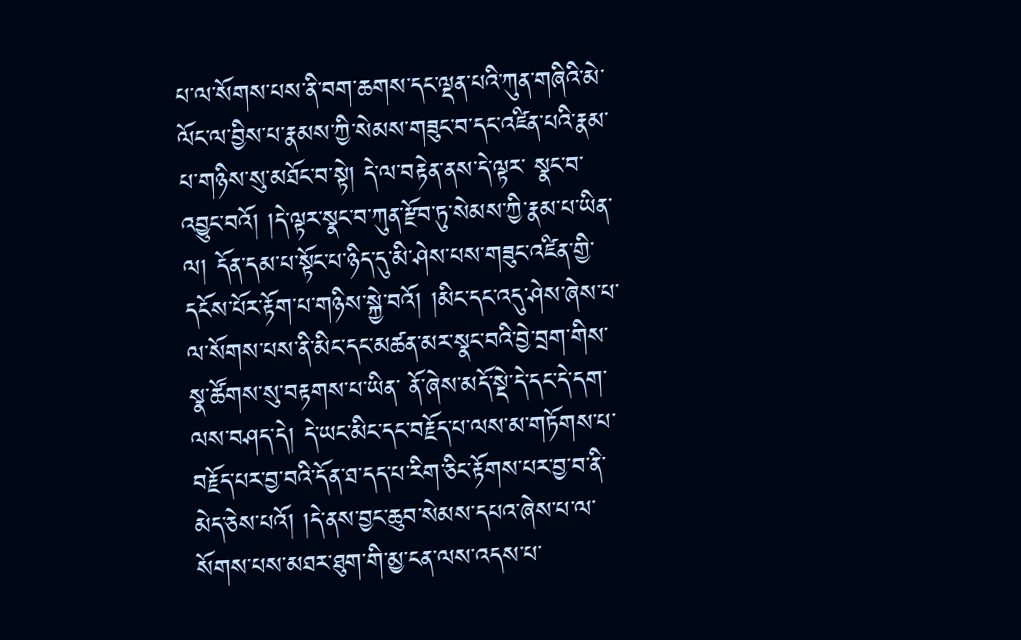པ་ལ་སོགས་པས་ནི་བག་ཆགས་དང་ལྡན་པའི་ཀུན་གཞིའི་མེ་ལོང་ལ་བྱིས་པ་རྣམས་ཀྱི་སེམས་གཟུང་བ་དང་འཛིན་པའི་རྣམ་པ་གཉིས་སུ་མཐོང་བ་སྟེ། དེ་ལ་བརྟེན་ནས་དེ་ལྟར་ སྣང་བ་འབྱུང་བའོ། །དེ་ལྟར་སྣང་བ་ཀུན་རྫོབ་ཏུ་སེམས་ཀྱི་རྣམ་པ་ཡིན་ལ། དོན་དམ་པ་སྟོང་པ་ཉིད་དུ་མི་ཤེས་པས་གཟུང་འཛིན་གྱི་དངོས་པོར་རྟོག་པ་གཉིས་སྐྱེ་བའོ། །མིང་དང་འདུ་ཤེས་ཞེས་པ་ལ་སོགས་པས་ནི་མིང་དང་མཚན་མར་སྣང་བའི་བྱེ་བྲག་གིས་སྣ་ཚོགས་སུ་བརྟགས་པ་ཡིན་ ནོ་ཞེས་མདོ་སྡེ་དེ་དང་དེ་དག་ལས་བཤད་དེ། དེ་ཡང་མིང་དང་བརྗོད་པ་ལས་མ་གཏོགས་པ་བརྗོད་པར་བྱ་བའི་དོན་ཐ་དད་པ་རིག་ཅིང་རྟོགས་པར་བྱ་བ་ནི་མེད་ཅེས་པའོ། །དེ་ནས་བྱང་ཆུབ་སེམས་དཔའ་ཞེས་པ་ལ་སོགས་པས་མཐར་ཐུག་གི་མྱ་ངན་ལས་འདས་པ་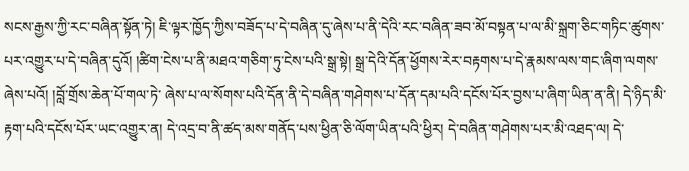སངས་རྒྱས་ཀྱི་རང་བཞིན་སྟོན་ཏེ། ཇི་ལྟར་ཁྱོད་ཀྱིས་བཟོད་པ་དེ་བཞིན་དུ་ཞེས་པ་ནི་དེའི་རང་བཞིན་ཟབ་མོ་བསྟན་པ་ལ་མི་སྐྲག་ཅིང་གཏིང་ཚུགས་པར་འགྱུར་པ་དེ་བཞིན་དུའོ། །ཚིག་ངེས་པ་ནི་མཐའ་གཅིག་ཏུ་ངེས་པའི་སྒྲ་སྟེ། སྒྲ་དེའི་དོན་ཕྱོགས་རེར་བརྟགས་པ་དེ་རྣམས་ལས་གང་ཞིག་ལགས་ཞེས་པའོ། །བློ་གྲོས་ཆེན་པོ་གལ་ཏེ་ ཞེས་པ་ལ་སོགས་པའི་དོན་ནི་དེ་བཞིན་གཤེགས་པ་དོན་དམ་པའི་དངོས་པོར་བྱས་པ་ཞིག་ཡིན་ན་ནི། དེ་ཉིད་མི་རྟག་པའི་དངོས་པོར་ཡང་འགྱུར་ན། དེ་འདྲ་བ་ནི་ཚད་མས་གནོད་པས་ཕྱིན་ཅི་ལོག་ཡིན་པའི་ཕྱིར། དེ་བཞིན་གཤེགས་པར་མི་འཐད་ལ། དེ་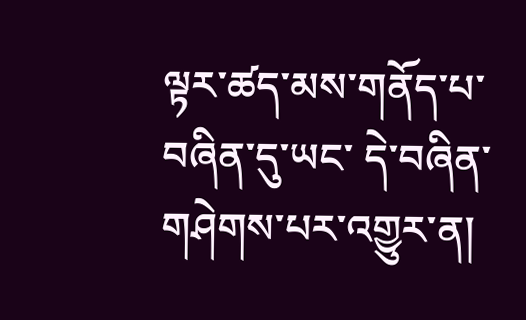ལྟར་ཚད་མས་གནོད་པ་བཞིན་དུ་ཡང་ དེ་བཞིན་གཤེགས་པར་འགྱུར་ན།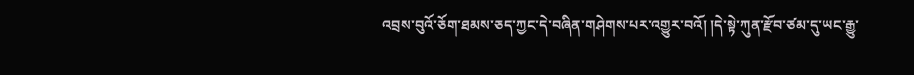འབྲས་བུའོ་ཅོག་ཐམས་ཅད་ཀྱང་དེ་བཞིན་གཤེགས་པར་འགྱུར་བའོ། །དེ་སྟེ་ཀུན་རྫོབ་ཙམ་དུ་ཡང་རྒྱུ་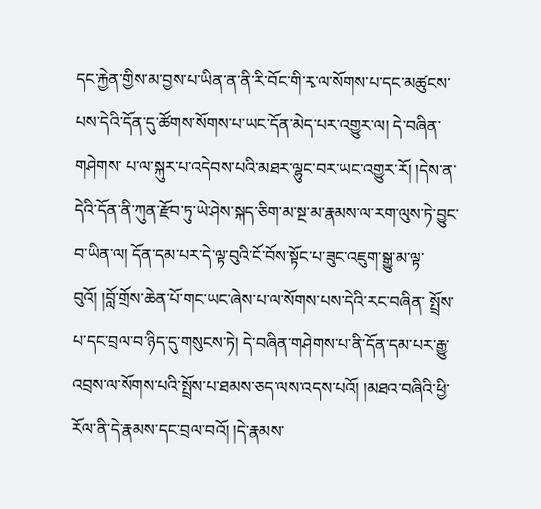དང་རྐྱེན་གྱིས་མ་བྱས་པ་ཡིན་ན་ནི་རི་བོང་གི་རྭ་ལ་སོགས་པ་དང་མཚུངས་པས་དེའི་དོན་དུ་ཚོགས་སོགས་པ་ཡང་དོན་མེད་པར་འགྱུར་ལ། དེ་བཞིན་གཤེགས་ པ་ལ་སྐུར་པ་འདེབས་པའི་མཐར་ལྷུང་བར་ཡང་འགྱུར་རོ། །དེས་ན་དེའི་དོན་ནི་ཀུན་རྫོབ་ཏུ་ཡེ་ཤེས་སྐད་ཅིག་མ་སྔ་མ་རྣམས་ལ་རག་ལུས་ཏེ་བྱུང་བ་ཡིན་ལ། དོན་དམ་པར་དེ་ལྟ་བུའི་ངོ་བོས་སྟོང་པ་ཟུང་འཇུག་སྒྱུ་མ་ལྟ་བུའོ། །བློ་གྲོས་ཆེན་པོ་གང་ཡང་ཞེས་པ་ལ་སོགས་པས་དེའི་རང་བཞིན་ སྤྲོས་པ་དང་བྲལ་བ་ཉིད་དུ་གསུངས་ཏེ། དེ་བཞིན་གཤེགས་པ་ནི་དོན་དམ་པར་རྒྱུ་འབྲས་ལ་སོགས་པའི་སྤྲོས་པ་ཐམས་ཅད་ལས་འདས་པའོ། །མཐའ་བཞིའི་ཕྱི་རོལ་ནི་དེ་རྣམས་དང་བྲལ་བའོ། །དེ་རྣམས་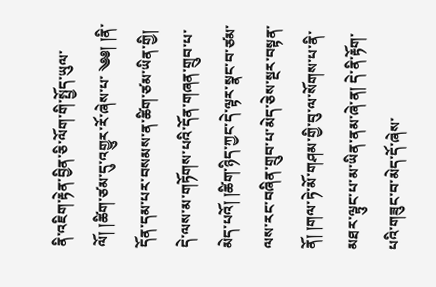ནི་འཇིག་རྟེན་བྱིན་ཅི་ལོག་གི་སྤྱོད་ཡུལ་ལོ། །ཚིག་ཙམ་དུ་འགྱུར་རོ་ཞེས་པ་ ༄༅། །ནི་དོན་དམ་པར་བསམས་ན་ཚིག་ཙམ་ཡིན་གྱི། དེ་ལས་མ་གཏོགས་པའི་དོན་གཞན་གྲུབ་པ་མེད་པའོ། །ཚིག་ཉིད་ཀྱང་དེ་ལྟར་སྣང་བ་ཙམ་ལས་རང་བཞིན་གྲུབ་པ་མེད་ཅེས་སྔར་བསྟན་ནོ། །གལ་ཏེ་མོ་གཤམ་གྱི་བུ་ལ་སོགས་པ་ནི་མཐར་ལྟུང་པ་མ་ཡིན་ནམ་ཞེ་ན། དེ་ནི་རྟོག་ པའི་གཟུང་བ་མེད་དོ་ཞེས་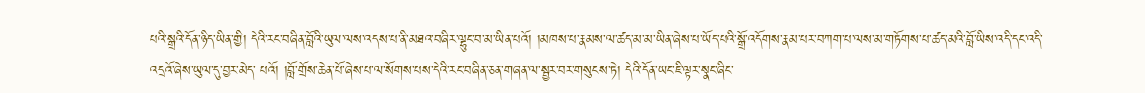པའི་སྒྲའི་དོན་ཉིད་ཡིན་གྱི། དེའི་རང་བཞིན་བློའི་ཡུལ་ལས་འདས་པ་ནི་མཐའ་བཞིར་ལྷུང་བ་མ་ཡིན་པའོ། །མཁས་པ་རྣམས་ལ་ཚད་མ་མ་ཡིན་ཞེས་པ་ཡོད་པའི་སྒྲོ་འདོགས་རྣམ་པར་བཀག་པ་ལས་མ་གཏོགས་པ་ཚད་མའི་བློ་ཡིས་འདི་དང་འདི་འདྲའོ་ཞེས་ཡུལ་དུ་བྱར་མེད་ པའོ། །བློ་གྲོས་ཆེན་པོ་ཞེས་པ་ལ་སོགས་པས་དེའི་རང་བཞིན་ཅན་གཞན་ལ་སྦྱར་བར་གསུངས་ཏེ། དེའི་དོན་ཡང་ཇི་ལྟར་སྣང་ཞིང་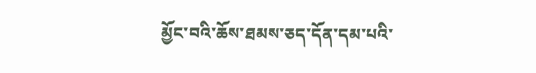མྱོང་བའི་ཆོས་ཐམས་ཅད་དོན་དམ་པའི་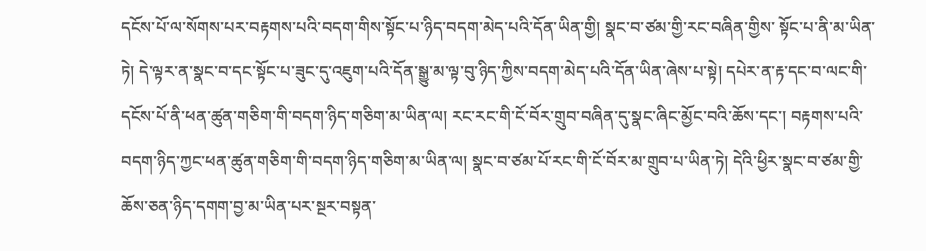དངོས་པོ་ལ་སོགས་པར་བརྟགས་པའི་བདག་གིས་སྟོང་པ་ཉིད་བདག་མེད་པའི་དོན་ཡིན་གྱི། སྣང་བ་ཙམ་གྱི་རང་བཞིན་གྱིས་ སྟོང་པ་ནི་མ་ཡིན་ཏེ། དེ་ལྟར་ན་སྣང་བ་དང་སྟོང་པ་ཟུང་དུ་འཇུག་པའི་དོན་སྒྱུ་མ་ལྟ་བུ་ཉིད་ཀྱིས་བདག་མེད་པའི་དོན་ཡིན་ཞེས་པ་སྟེ། དཔེར་ན་རྟ་དང་བ་ལང་གི་དངོས་པོ་ནི་ཕན་ཚུན་གཅིག་གི་བདག་ཉིད་གཅིག་མ་ཡིན་ལ། རང་རང་གི་ངོ་བོར་གྲུབ་བཞིན་དུ་སྣང་ཞིང་མྱོང་བའི་ཆོས་དང་། བརྟགས་པའི་བདག་ཉིད་ཀྱང་ཕན་ཚུན་གཅིག་གི་བདག་ཉིད་གཅིག་མ་ཡིན་ལ། སྣང་བ་ཙམ་པོ་རང་གི་ངོ་བོར་མ་གྲུབ་པ་ཡིན་ཏེ། དེའི་ཕྱིར་སྣང་བ་ཙམ་གྱི་ཆོས་ཅན་ཉིད་དགག་བྱ་མ་ཡིན་པར་སྔར་བསྟན་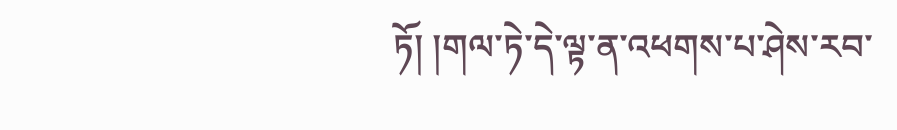ཏོ། །གལ་ཏེ་དེ་ལྟ་ན་འཕགས་པ་ཤེས་རབ་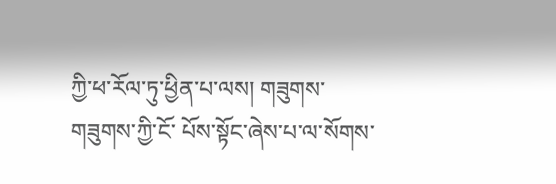ཀྱི་ཕ་རོལ་ཏུ་ཕྱིན་པ་ལས། གཟུགས་གཟུགས་ཀྱི་ངོ་ པོས་སྟོང་ཞེས་པ་ལ་སོགས་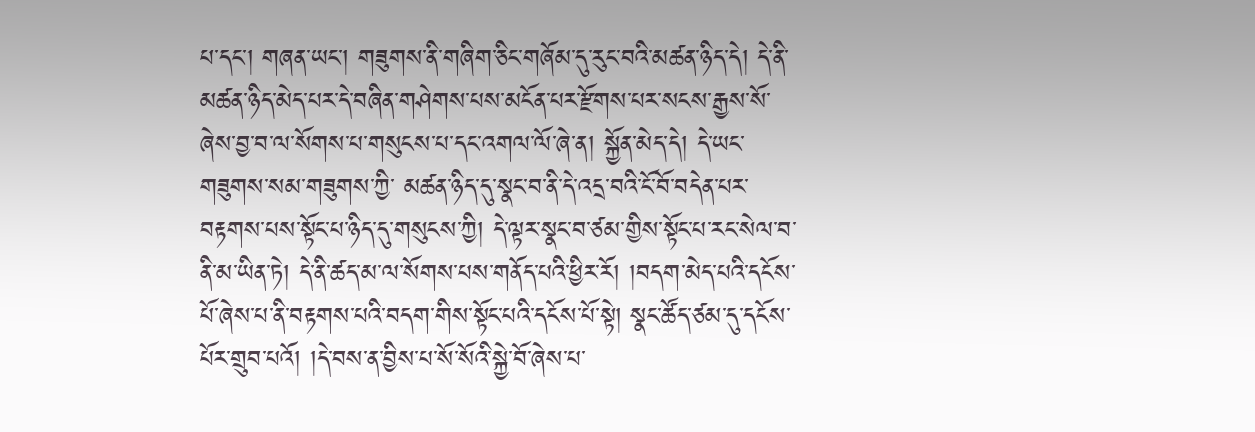པ་དང་། གཞན་ཡང་། གཟུགས་ནི་གཞིག་ཅིང་གཞོམ་དུ་རུང་བའི་མཚན་ཉིད་དེ། དེ་ནི་མཚན་ཉིད་མེད་པར་དེ་བཞིན་གཤེགས་པས་མངོན་པར་རྫོགས་པར་སངས་རྒྱས་སོ་ཞེས་བྱ་བ་ལ་སོགས་པ་གསུངས་པ་དང་འགལ་ལོ་ཞེ་ན། སྐྱོན་མེད་དེ། དེ་ཡང་གཟུགས་སམ་གཟུགས་ཀྱི་ མཚན་ཉིད་དུ་སྣང་བ་ནི་དེ་འདྲ་བའི་ངོ་བོ་བདེན་པར་བརྟགས་པས་སྟོང་པ་ཉིད་དུ་གསུངས་ཀྱི། དེ་ལྟར་སྣང་བ་ཙམ་གྱིས་སྟོང་པ་རང་སེལ་བ་ནི་མ་ཡིན་ཏེ། དེ་ནི་ཚད་མ་ལ་སོགས་པས་གནོད་པའི་ཕྱིར་རོ། །བདག་མེད་པའི་དངོས་པོ་ཞེས་པ་ནི་བརྟགས་པའི་བདག་གིས་སྟོང་པའི་དངོས་པོ་སྟེ། སྣང་ཚོད་ཙམ་དུ་དངོས་པོར་གྲུབ་པའོ། །དེ་བས་ན་བྱིས་པ་སོ་སོའི་སྐྱེ་བོ་ཞེས་པ་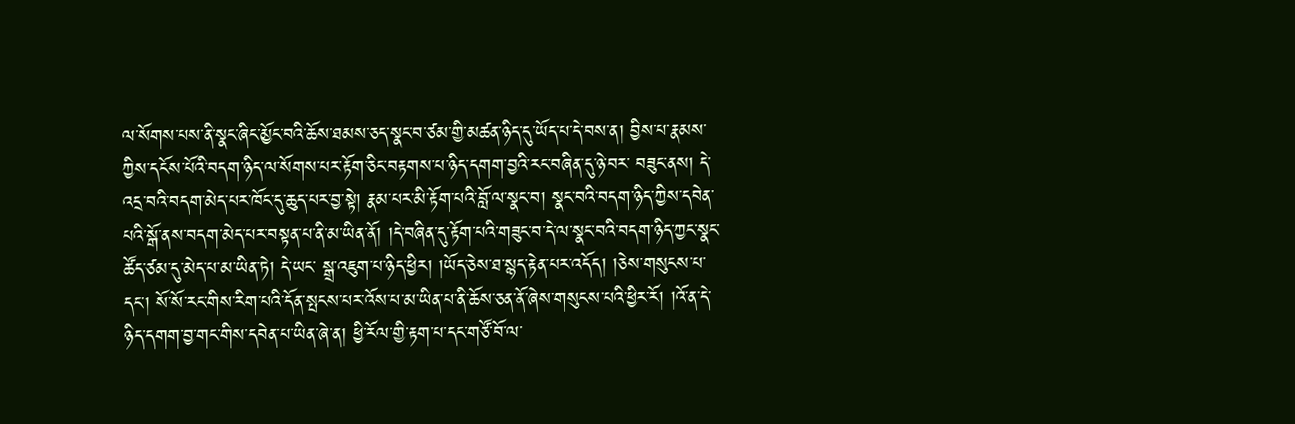ལ་སོགས་པས་ནི་སྣང་ཞིང་མྱོང་བའི་ཆོས་ཐམས་ཅད་སྣང་བ་ཙམ་གྱི་མཚན་ཉིད་དུ་ཡོད་པ་དེ་བས་ན། བྱིས་པ་རྣམས་ཀྱིས་དངོས་པོའི་བདག་ཉིད་ལ་སོགས་པར་རྟོག་ཅིང་བརྟགས་པ་ཉིད་དགག་བྱའི་རང་བཞིན་དུ་ཉེ་བར་ བཟུང་ནས། དེ་འདྲ་བའི་བདག་མེད་པར་ཁོང་དུ་ཆུད་པར་བྱ་སྟེ། རྣམ་པར་མི་རྟོག་པའི་བློ་ལ་སྣང་བ། སྣང་བའི་བདག་ཉིད་ཀྱིས་དབེན་པའི་སྒོ་ནས་བདག་མེད་པར་བསྟན་པ་ནི་མ་ཡིན་ནོ། །དེ་བཞིན་དུ་རྟོག་པའི་གཟུང་བ་དེ་ལ་སྣང་བའི་བདག་ཉིད་ཀྱང་སྣང་ཚོད་ཙམ་དུ་མེད་པ་མ་ཡིན་ཏེ། དེ་ཡང་ སྒྲ་འཇུག་པ་ཉིད་ཕྱིར། །ཡོད་ཅེས་ཐ་སྙད་རྟེན་པར་འདོད། །ཅེས་གསུངས་པ་དང་། སོ་སོ་རང་གིས་རིག་པའི་དོན་སྤངས་པར་འོས་པ་མ་ཡིན་པ་ནི་ཆོས་ཅན་ནོ་ཞེས་གསུངས་པའི་ཕྱིར་རོ། །འོ་ན་དེ་ཉིད་དགག་བྱ་གང་གིས་དབེན་པ་ཡིན་ཞེ་ན། ཕྱི་རོལ་གྱི་རྟག་པ་དང་གཙོ་བོ་ལ་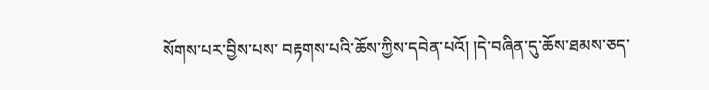སོགས་པར་བྱིས་པས་ བརྟགས་པའི་ཆོས་ཀྱིས་དབེན་པའོ། །དེ་བཞིན་དུ་ཆོས་ཐམས་ཅད་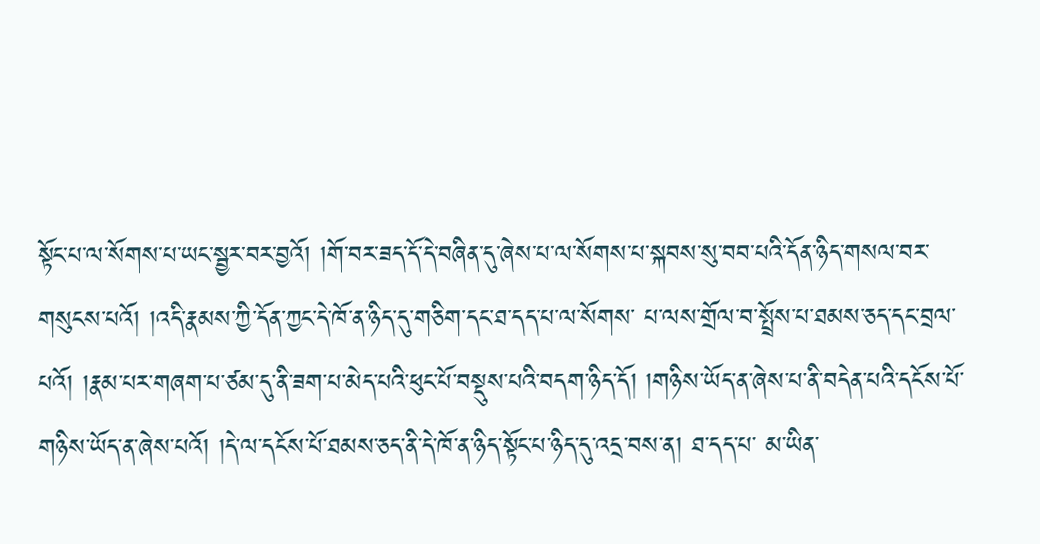སྟོང་པ་ལ་སོགས་པ་ཡང་སྦྱར་བར་བྱའོ། །གོ་བར་ཟད་དོ་དེ་བཞིན་དུ་ཞེས་པ་ལ་སོགས་པ་སྐབས་སུ་བབ་པའི་དོན་ཉིད་གསལ་བར་གསུངས་པའོ། །འདི་རྣམས་ཀྱི་དོན་ཀྱང་དེ་ཁོ་ན་ཉིད་དུ་གཅིག་དང་ཐ་དད་པ་ལ་སོགས་ པ་ལས་གྲོལ་བ་སྤྲོས་པ་ཐམས་ཅད་དང་བྲལ་པའོ། །རྣམ་པར་གཞག་པ་ཙམ་དུ་ནི་ཟག་པ་མེད་པའི་ཕུང་པོ་བསྡུས་པའི་བདག་ཉིད་དོ། །གཉིས་ཡོད་ན་ཞེས་པ་ནི་བདེན་པའི་དངོས་པོ་གཉིས་ཡོད་ན་ཞེས་པའོ། །དེ་ལ་དངོས་པོ་ཐམས་ཅད་ནི་དེ་ཁོ་ན་ཉིད་སྟོང་པ་ཉིད་དུ་འདྲ་བས་ན། ཐ་དད་པ་ མ་ཡིན་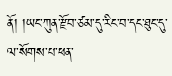ནོ། །ཡང་ཀུན་རྫོབ་ཙམ་དུ་རིང་བ་དང་ཐུང་དུ་ལ་སོགས་པ་ཕན་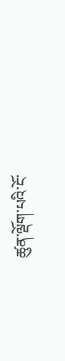ཚུན་ལྡོག་པའི་ངོ་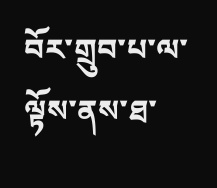བོར་གྲུབ་པ་ལ་ལྟོས་ནས་ཐ་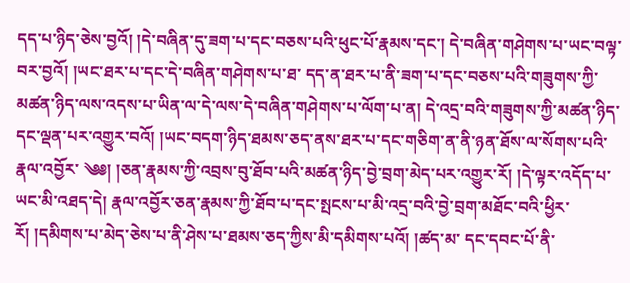དད་པ་ཉིད་ཅེས་བྱའོ། །དེ་བཞིན་དུ་ཟག་པ་དང་བཅས་པའི་ཕུང་པོ་རྣམས་དང་། དེ་བཞིན་གཤེགས་པ་ཡང་བལྟ་བར་བྱའོ། །ཡང་ཐར་པ་དང་དེ་བཞིན་གཤེགས་པ་ཐ་ དད་ན་ཐར་པ་ནི་ཟག་པ་དང་བཅས་པའི་གཟུགས་ཀྱི་མཚན་ཉིད་ལས་འདས་པ་ཡིན་ལ་དེ་ལས་དེ་བཞིན་གཤེགས་པ་ལོག་པ་ན། དེ་འདྲ་བའི་གཟུགས་ཀྱི་མཚན་ཉིད་དང་ལྡན་པར་འགྱུར་བའོ། །ཡང་བདག་ཉིད་ཐམས་ཅད་ནས་ཐར་པ་དང་གཅིག་ན་ནི་ཉན་ཐོས་ལ་སོགས་པའི་རྣལ་འབྱོར་ ༄༅། །ཅན་རྣམས་ཀྱི་འབྲས་བུ་ཐོབ་པའི་མཚན་ཉིད་བྱེ་བྲག་མེད་པར་འགྱུར་རོ། །དེ་ལྟར་འདོད་པ་ཡང་མི་འཐད་དེ། རྣལ་འབྱོར་ཅན་རྣམས་ཀྱི་ཐོབ་པ་དང་སྤངས་པ་མི་འདྲ་བའི་བྱེ་བྲག་མཐོང་བའི་ཕྱིར་རོ། །དམིགས་པ་མེད་ཅེས་པ་ནི་ཤེས་པ་ཐམས་ཅད་ཀྱིས་མི་དམིགས་པའོ། །ཚད་མ་ དང་དབང་པོ་ནི་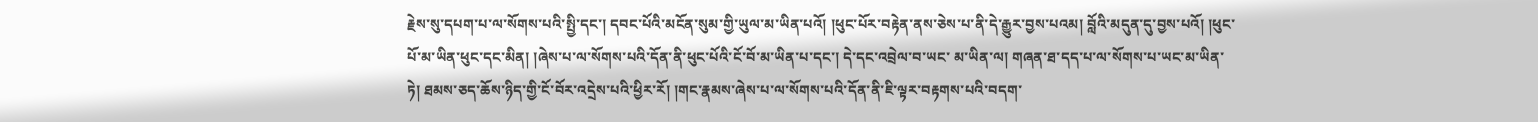རྗེས་སུ་དཔག་པ་ལ་སོགས་པའི་སྤྱི་དང་། དབང་པོའི་མངོན་སུམ་གྱི་ཡུལ་མ་ཡིན་པའོ། །ཕུང་པོར་བརྟེན་ནས་ཅེས་པ་ནི་དེ་རྒྱུར་བྱས་པའམ། བློའི་མདུན་དུ་བྱས་པའོ། །ཕུང་པོ་མ་ཡིན་ཕུང་དང་མིན། །ཞེས་པ་ལ་སོགས་པའི་དོན་ནི་ཕུང་པོའི་ངོ་བོ་མ་ཡིན་པ་དང་། དེ་དང་འབྲེལ་བ་ཡང་ མ་ཡིན་ལ། གཞན་ཐ་དད་པ་ལ་སོགས་པ་ཡང་མ་ཡིན་ཏེ། ཐམས་ཅད་ཆོས་ཉིད་གྱི་ངོ་བོར་འདྲེས་པའི་ཕྱིར་རོ། །གང་རྣམས་ཞེས་པ་ལ་སོགས་པའི་དོན་ནི་ཇི་ལྟར་བརྟགས་པའི་བདག་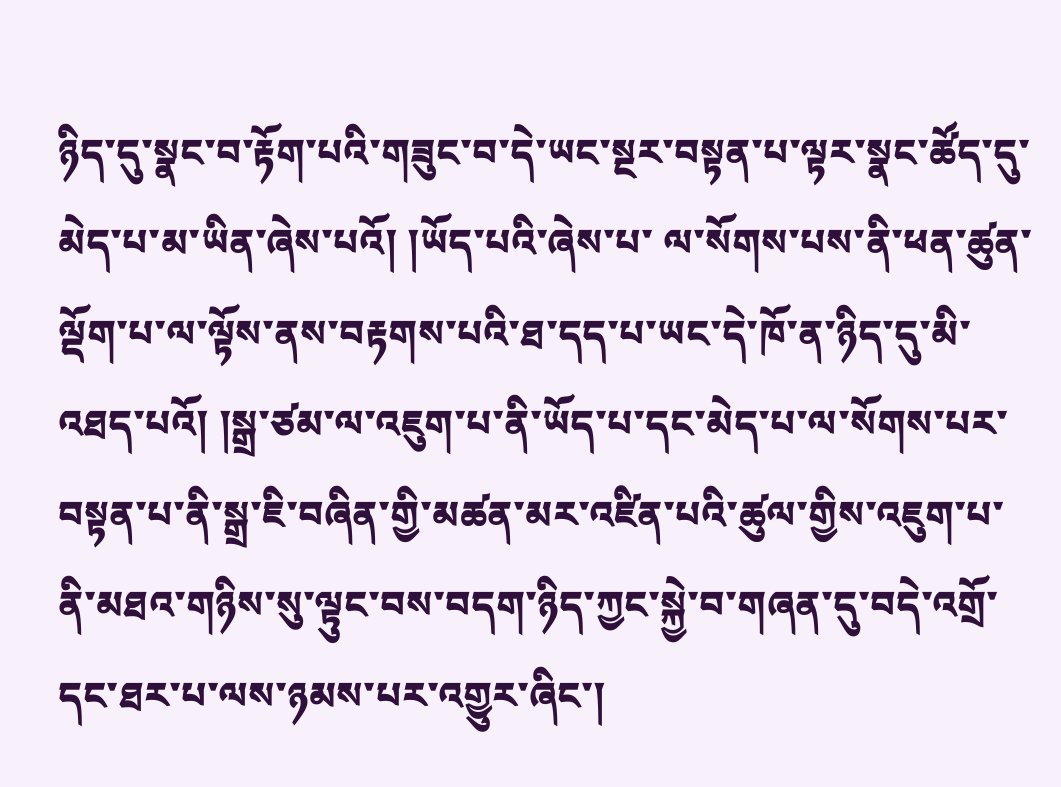ཉིད་དུ་སྣང་བ་རྟོག་པའི་གཟུང་བ་དེ་ཡང་སྔར་བསྟན་པ་ལྟར་སྣང་ཚོད་དུ་མེད་པ་མ་ཡིན་ཞེས་པའོ། །ཡོད་པའི་ཞེས་པ་ ལ་སོགས་པས་ནི་ཕན་ཚུན་ལྡོག་པ་ལ་ལྟོས་ནས་བརྟགས་པའི་ཐ་དད་པ་ཡང་དེ་ཁོ་ན་ཉིད་དུ་མི་འཐད་པའོ། །སྒྲ་ཙམ་ལ་འཇུག་པ་ནི་ཡོད་པ་དང་མེད་པ་ལ་སོགས་པར་བསྟན་པ་ནི་སྒྲ་ཇི་བཞིན་གྱི་མཚན་མར་འཛིན་པའི་ཚུལ་གྱིས་འཇུག་པ་ནི་མཐའ་གཉིས་སུ་ལྟུང་བས་བདག་ཉིད་ཀྱང་སྐྱེ་བ་གཞན་དུ་བདེ་འགྲོ་ དང་ཐར་པ་ལས་ཉམས་པར་འགྱུར་ཞིང་།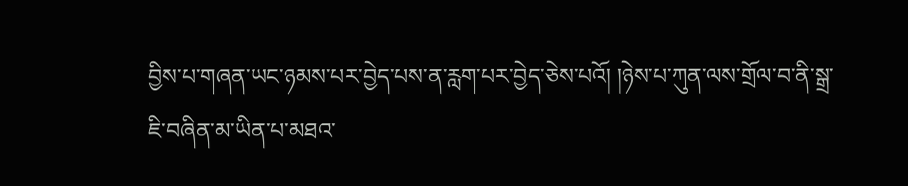བྱིས་པ་གཞན་ཡང་ཉམས་པར་བྱེད་པས་ན་རླག་པར་བྱེད་ཅེས་པའོ། །ཉེས་པ་ཀུན་ལས་གྲོལ་བ་ནི་སྒྲ་ཇི་བཞིན་མ་ཡིན་པ་མཐའ་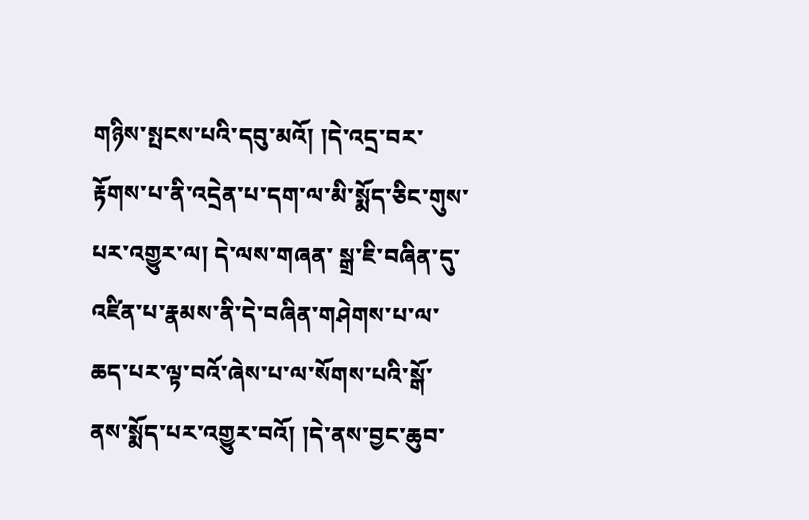གཉིས་སྤངས་པའི་དབུ་མའོ། །དེ་འདྲ་བར་རྟོགས་པ་ནི་འདྲེན་པ་དག་ལ་མི་སྨོད་ཅིང་གུས་པར་འགྱུར་ལ། དེ་ལས་གཞན་ སྒྲ་ཇི་བཞིན་དུ་འཛིན་པ་རྣམས་ནི་དེ་བཞིན་གཤེགས་པ་ལ་ཆད་པར་ལྟ་བའོ་ཞེས་པ་ལ་སོགས་པའི་སྒོ་ནས་སྨོད་པར་འགྱུར་བའོ། །དེ་ནས་བྱང་ཆུབ་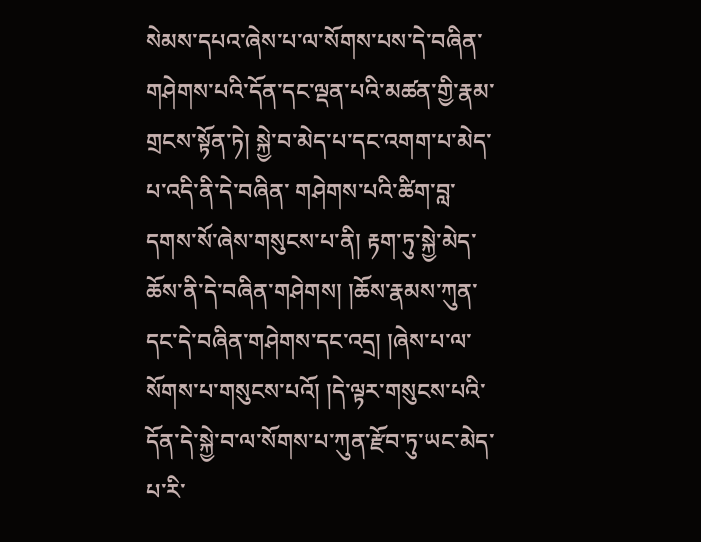སེམས་དཔའ་ཞེས་པ་ལ་སོགས་པས་དེ་བཞིན་གཤེགས་པའི་དོན་དང་ལྡན་པའི་མཚན་གྱི་རྣམ་གྲངས་སྟོན་ཏེ། སྐྱེ་བ་མེད་པ་དང་འགག་པ་མེད་པ་འདི་ནི་དེ་བཞིན་ གཤེགས་པའི་ཚིག་བླ་དགས་སོ་ཞེས་གསུངས་པ་ནི། རྟག་ཏུ་སྐྱེ་མེད་ཆོས་ནི་དེ་བཞིན་གཤེགས། །ཆོས་རྣམས་ཀུན་དང་དེ་བཞིན་གཤེགས་དང་འདྲ། །ཞེས་པ་ལ་སོགས་པ་གསུངས་པའོ། །དེ་ལྟར་གསུངས་པའི་དོན་དེ་སྐྱེ་བ་ལ་སོགས་པ་ཀུན་རྫོབ་ཏུ་ཡང་མེད་པ་རི་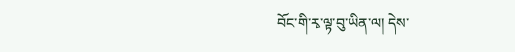བོང་གི་རྭ་ལྟ་བུ་ཡིན་ལ། དེས་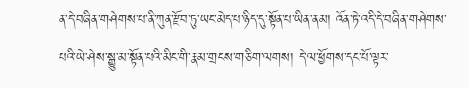ན་དེ་བཞིན་གཤེགས་པ་ནི་ཀུན་རྫོབ་ཏུ་ཡང་མེད་པ་ཉིད་དུ་སྟོན་པ་ཡིན་ནམ། འོན་ཏེ་འདི་དེ་བཞིན་གཤེགས་པའི་ཡེ་ཤེས་སྒྱུ་མ་སྟོན་པའི་མིང་གི་རྣམ་གྲངས་གཅིག་ལགས། དེ་ལ་ཕྱོགས་དང་པོ་ལྟར་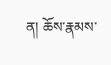ན། ཆོས་རྣམས་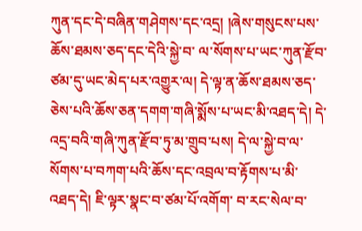ཀུན་དང་དེ་བཞིན་གཤེགས་དང་འདྲ། །ཞེས་གསུངས་པས་ཆོས་ཐམས་ཅད་དང་དེའི་སྐྱེ་བ་ ལ་སོགས་པ་ཡང་ཀུན་རྫོབ་ཙམ་དུ་ཡང་མེད་པར་འགྱུར་ལ། དེ་ལྟ་ན་ཆོས་ཐམས་ཅད་ཅེས་པའི་ཆོས་ཅན་དགག་གཞི་སྨོས་པ་ཡང་མི་འཐད་དེ། དེ་འདྲ་བའི་གཞི་ཀུན་རྫོབ་ཏུ་མ་གྲུབ་པས། དེ་ལ་སྐྱེ་བ་ལ་སོགས་པ་བཀག་པའི་ཆོས་དང་འབྲལ་བ་རྟོགས་པ་མི་འཐད་དེ། ཇི་ལྟར་སྣང་བ་ཙམ་པོ་འགོག་ བ་རང་སེལ་བ་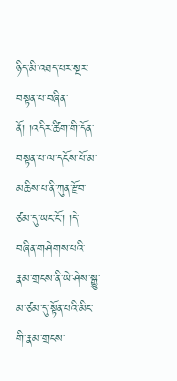ཉིད་མི་འཐད་པར་སྔར་བསྟན་པ་བཞིན་ནོ། །འདིར་ཚིག་གི་དོན་བསྟན་པ་ལ་དངོས་པོ་མ་མཆིས་པ་ནི་ཀུན་རྫོབ་ཙམ་དུ་ཡང་ངོ་། །དེ་བཞིན་གཤེགས་པའི་རྣམ་གྲངས་ནི་ཡེ་ཤེས་སྒྱུ་མ་ཙམ་དུ་སྟོན་པའི་མིང་གི་རྣམ་གྲངས་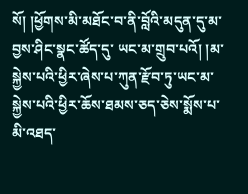སོ། །ཕྱོགས་མི་མཐོང་བ་ནི་བློའི་མདུན་དུ་མ་བྱས་ཤིང་སྣང་ཚོད་དུ་ ཡང་མ་གྲུབ་པའོ། །མ་སྐྱེས་པའི་ཕྱིར་ཞེས་པ་ཀུན་རྫོབ་ཏུ་ཡང་མ་སྐྱེས་པའི་ཕྱིར་ཆོས་ཐམས་ཅད་ཅེས་སྨོས་པ་མི་འཐད་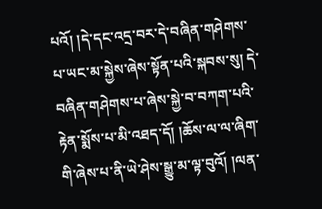པའོ། །དེ་དང་འདྲ་བར་དེ་བཞིན་གཤེགས་པ་ཡང་མ་སྐྱེས་ཞེས་སྟོན་པའི་སྐབས་སུ། དེ་བཞིན་གཤེགས་པ་ཞེས་སྐྱེ་བ་བཀག་པའི་རྟེན་སྨོས་པ་མི་འཐད་དོ། །ཆོས་ལ་ལ་ཞིག་ གི་ཞེས་པ་ནི་ཡེ་ཤེས་སྒྱུ་མ་ལྟ་བུའོ། །ལན་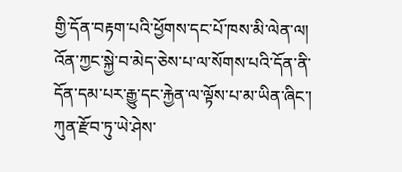གྱི་དོན་བརྟག་པའི་ཕྱོགས་དང་པོ་ཁས་མི་ལེན་ལ། འོན་ཀྱང་སྐྱེ་བ་མེད་ཅེས་པ་ལ་སོགས་པའི་དོན་ནི་དོན་དམ་པར་རྒྱུ་དང་རྐྱེན་ལ་ལྟོས་པ་མ་ཡིན་ཞིང་། ཀུན་རྫོབ་ཏུ་ཡེ་ཤེས་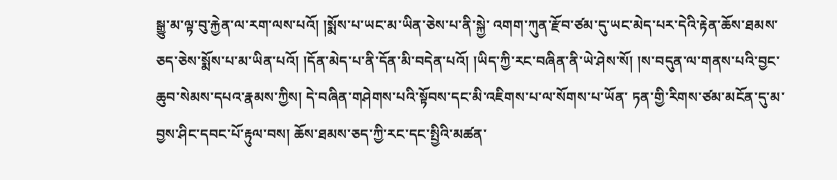སྒྱུ་མ་ལྟ་བུ་རྐྱེན་ལ་རག་ལས་པའོ། །སྨོས་པ་ཡང་མ་ཡིན་ཅེས་པ་ནི་སྐྱེ་ འགག་ཀུན་རྫོབ་ཙམ་དུ་ཡང་མེད་པར་དེའི་རྟེན་ཆོས་ཐམས་ཅད་ཅེས་སྨོས་པ་མ་ཡིན་པའོ། །དོན་མེད་པ་ནི་དོན་མི་བདེན་པའོ། །ཡིད་ཀྱི་རང་བཞིན་ནི་ཡེ་ཤེས་སོ། །ས་བདུན་ལ་གནས་པའི་བྱང་ཆུབ་སེམས་དཔའ་རྣམས་ཀྱིས། དེ་བཞིན་གཤེགས་པའི་སྟོབས་དང་མི་འཇིགས་པ་ལ་སོགས་པ་ཡོན་ ཏན་གྱི་རིགས་ཙམ་མངོན་དུ་མ་བྱས་ཤིང་དབང་པོ་རྟུལ་བས། ཆོས་ཐམས་ཅད་ཀྱི་རང་དང་སྤྱིའི་མཚན་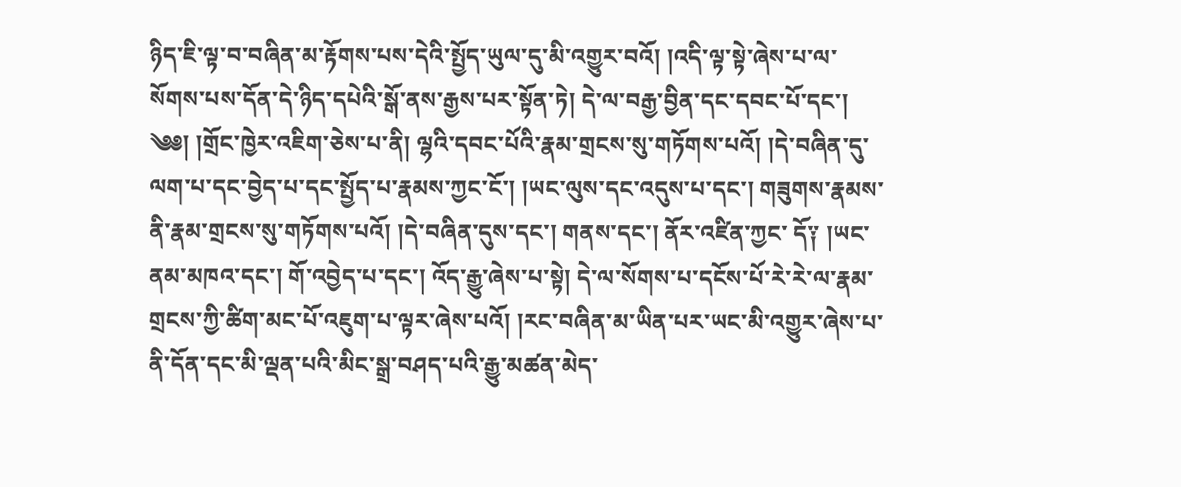ཉིད་ཇི་ལྟ་བ་བཞིན་མ་རྟོགས་པས་དེའི་སྤྱོད་ཡུལ་དུ་མི་འགྱུར་བའོ། །འདི་ལྟ་སྟེ་ཞེས་པ་ལ་སོགས་པས་དོན་དེ་ཉིད་དཔེའི་སྒོ་ནས་རྒྱས་པར་སྟོན་ཏེ། དེ་ལ་བརྒྱ་བྱིན་དང་དབང་པོ་དང་། ༄༅། །གྲོང་ཁྱེར་འཇིག་ཅེས་པ་ནི། ལྷའི་དབང་པོའི་རྣམ་གྲངས་སུ་གཏོགས་པའོ། །དེ་བཞིན་དུ་ལག་པ་དང་བྱེད་པ་དང་སྤྱོད་པ་རྣམས་ཀྱང་ངོ་། །ཡང་ལུས་དང་འདུས་པ་དང་། གཟུགས་རྣམས་ནི་རྣམ་གྲངས་སུ་གཏོགས་པའོ། །དེ་བཞིན་དུས་དང་། གནས་དང་། ནོར་འཛིན་ཀྱང་ དོ༑ །ཡང་ནམ་མཁའ་དང་། གོ་འབྱེད་པ་དང་། འོད་རྒྱུ་ཞེས་པ་སྟེ། དེ་ལ་སོགས་པ་དངོས་པོ་རེ་རེ་ལ་རྣམ་གྲངས་ཀྱི་ཚིག་མང་པོ་འཇུག་པ་ལྟར་ཞེས་པའོ། །རང་བཞིན་མ་ཡིན་པར་ཡང་མི་འགྱུར་ཞེས་པ་ནི་དོན་དང་མི་ལྡན་པའི་མིང་སྒྲ་བཤད་པའི་རྒྱུ་མཚན་མེད་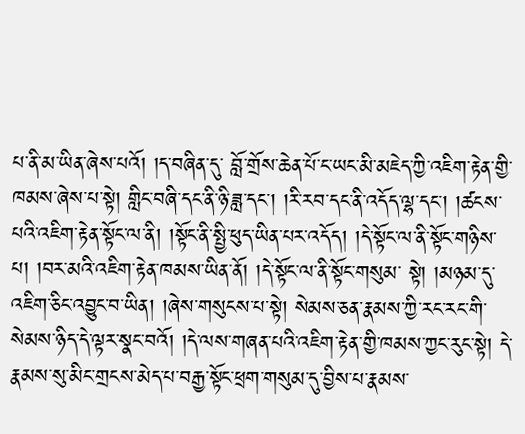པ་ནི་མ་ཡིན་ཞེས་པའོ། །ད་བཞིན་དུ་ བློ་གྲོས་ཆེན་པོ་ང་ཡང་མི་མཇེད་ཀྱི་འཇིག་རྟེན་གྱི་ཁམས་ཞེས་པ་སྟེ། གླིང་བཞི་དང་ནི་ཉི་ཟླ་དང་། །རི་རབ་དང་ནི་འདོད་ལྷ་དང་། །ཚངས་པའི་འཇིག་རྟེན་སྟོང་ལ་ནི། །སྟོང་ནི་སྤྱི་ཕུད་ཡིན་པར་འདོད། །དེ་སྟོང་ལ་ནི་སྟོང་གཉིས་པ། །བར་མའི་འཇིག་རྟེན་ཁམས་ཡིན་ནོ། །དེ་སྟོང་ལ་ནི་སྟོང་གསུམ་ སྟེ། །མཉམ་དུ་འཇིག་ཅིང་འབྱུང་བ་ཡིན། །ཞེས་གསུངས་པ་སྟེ། སེམས་ཅན་རྣམས་ཀྱི་རང་རང་གི་སེམས་ཉིད་དེ་ལྟར་སྣང་བའོ། །དེ་ལས་གཞན་པའི་འཇིག་རྟེན་གྱི་ཁམས་ཀྱང་རུང་སྟེ། དེ་རྣམས་སུ་མིང་གྲངས་མེད་པ་བརྒྱ་སྟོང་ཕྲག་གསུམ་དུ་བྱིས་པ་རྣམས་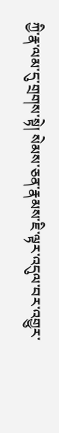ཀྱི་རྣ་ལམ་དུ་གྲགས་སྟེ། སེམས་ཅན་རྣམས་ཇི་ལྟར་འདུལ་བར་འགྱུར་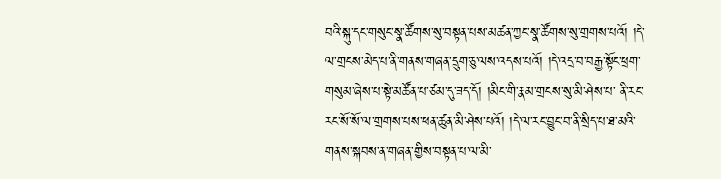བའི་སྐུ་དང་གསུང་སྣ་ཚོགས་སུ་བསྟན་པས་མཚན་ཀྱང་སྣ་ཚོགས་སུ་གྲགས་པའོ། །དེ་ལ་གྲངས་མེད་པ་ནི་གནས་གཞན་དྲུག་ཅུ་ལས་འདས་པའོ། །དེ་འདྲ་བ་བརྒྱ་སྟོང་ཕྲག་གསུམ་ཞེས་པ་སྟེ་མཚོན་པ་ཙམ་དུ་ཟད་དོ། །མིང་གི་རྣམ་གྲངས་སུ་མི་ཤེས་པ་ ནི་རང་རང་སོ་སོ་ལ་གྲགས་པས་ཕན་ཚུན་མི་ཤེས་པའོ། །དེ་ལ་རང་བྱུང་བ་ནི་སྲིད་པ་ཐ་མའི་གནས་སྐབས་ན་གཞན་གྱིས་བསྟན་པ་ལ་མི་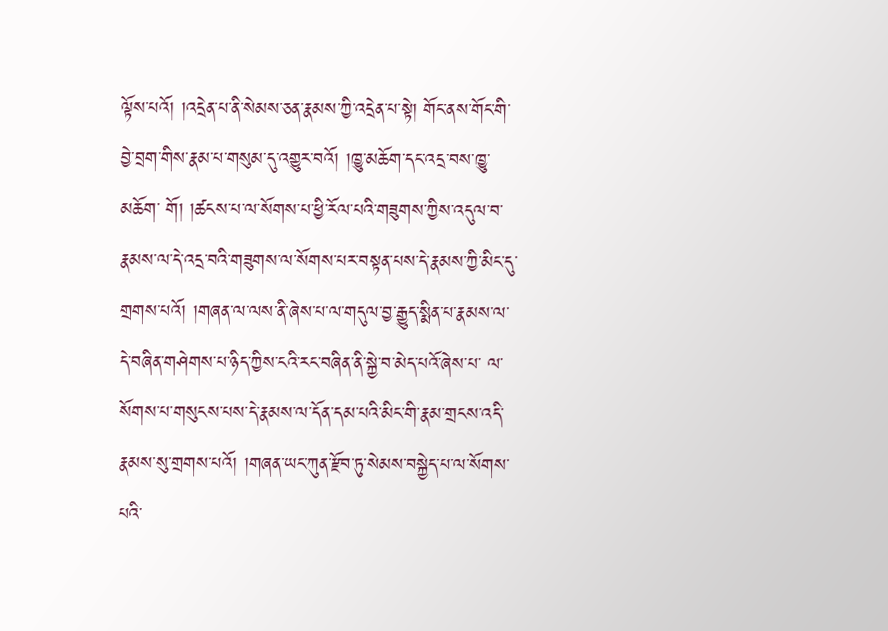ལྟོས་པའོ། །འདྲེན་པ་ནི་སེམས་ཅན་རྣམས་ཀྱི་འདྲེན་པ་སྟེ། གོང་ནས་གོང་གི་བྱེ་བྲག་གིས་རྣམ་པ་གསུམ་དུ་འགྱུར་བའོ། །ཁྱུ་མཆོག་དང་འདྲ་བས་ཁྱུ་མཆོག་ གོ། །ཚངས་པ་ལ་སོགས་པ་ཕྱི་རོལ་པའི་གཟུགས་ཀྱིས་འདུལ་བ་རྣམས་ལ་དེ་འདྲ་བའི་གཟུགས་ལ་སོགས་པར་བསྟན་པས་དེ་རྣམས་ཀྱི་མིང་དུ་གྲགས་པའོ། །གཞན་ལ་ལས་ནི་ཞེས་པ་ལ་གདུལ་བྱ་རྒྱུད་སྨིན་པ་རྣམས་ལ་དེ་བཞིན་གཤེགས་པ་ཉིད་ཀྱིས་ངའི་རང་བཞིན་ནི་སྐྱེ་བ་མེད་པའོ་ཞེས་པ་ ལ་སོགས་པ་གསུངས་པས་དེ་རྣམས་ལ་དོན་དམ་པའི་མིང་གི་རྣམ་གྲངས་འདི་རྣམས་སུ་གྲགས་པའོ། །གཞན་ཡང་ཀུན་རྫོབ་ཏུ་སེམས་བསྐྱེད་པ་ལ་སོགས་པའི་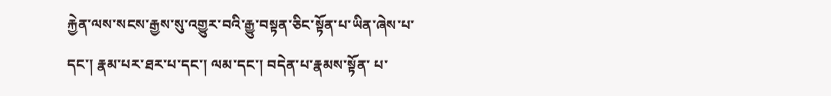རྐྱེན་ལས་སངས་རྒྱས་སུ་འགྱུར་བའི་རྒྱུ་བསྟན་ཅིང་སྟོན་པ་ཡིན་ཞེས་པ་དང་། རྣམ་པར་ཐར་པ་དང་། ལམ་དང་། བདེན་པ་རྣམས་སྟོན་ པ་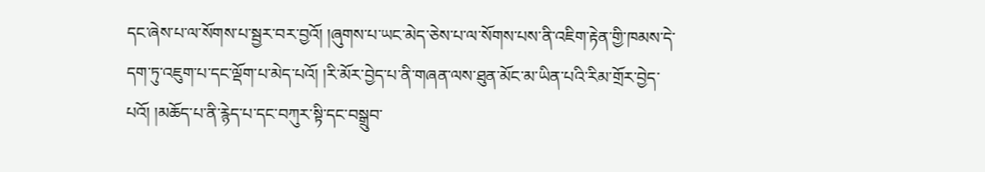དང་ཞེས་པ་ལ་སོགས་པ་སྦྱར་བར་བྱའོ། །ཞུགས་པ་ཡང་མེད་ཅེས་པ་ལ་སོགས་པས་ནི་འཇིག་རྟེན་གྱི་ཁམས་དེ་དག་ཏུ་འཇུག་པ་དང་ལྡོག་པ་མེད་པའོ། །རི་མོར་བྱེད་པ་ནི་གཞན་ལས་ཐུན་མོང་མ་ཡིན་པའི་རིམ་གྲོར་བྱེད་པའོ། །མཆོད་པ་ནི་རྙེད་པ་དང་བཀུར་སྟི་དང་བསྒྲུབ་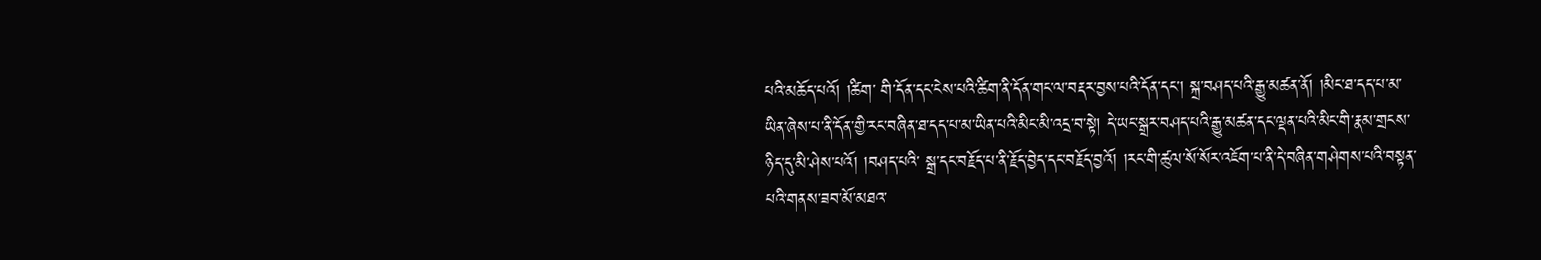པའི་མཆོད་པའོ། །ཚིག་ གི་དོན་དང་ངེས་པའི་ཚིག་ནི་དོན་གང་ལ་བརྡར་བྱས་པའི་དོན་དང་། སྐྲ་བཤད་པའི་རྒྱུ་མཚན་ནོ། །མིང་ཐ་དད་པ་མ་ཡིན་ཞེས་པ་ནི་དོན་གྱི་རང་བཞིན་ཐ་དད་པ་མ་ཡིན་པའི་མིང་མི་འདྲ་བ་སྟེ། དེ་ཡང་སྒྲར་བཤད་པའི་རྒྱུ་མཚན་དང་ལྡན་པའི་མིང་གི་རྣམ་གྲངས་ཉིད་དུ་མི་ཤེས་པའོ། །བཤད་པའི་ སྒྲ་དང་བརྗོད་པ་ནི་རྗོད་བྱེད་དང་བརྗོད་བྱའོ། །རང་གི་ཚུལ་སོ་སོར་འཇོག་པ་ནི་དེ་བཞིན་གཤེགས་པའི་བསྟན་པའི་གནས་ཟབ་མོ་མཐའ་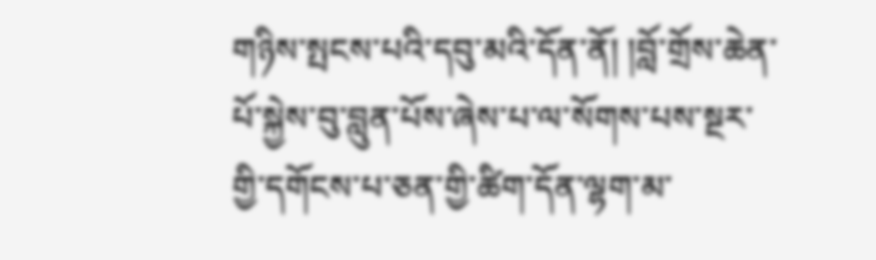གཉིས་སྤངས་པའི་དབུ་མའི་དོན་ནོ། །བློ་གྲོས་ཆེན་པོ་སྐྱེས་བུ་བླུན་པོས་ཞེས་པ་ལ་སོགས་པས་སྔར་གྱི་དགོངས་པ་ཅན་གྱི་ཚིག་དོན་ལྷག་མ་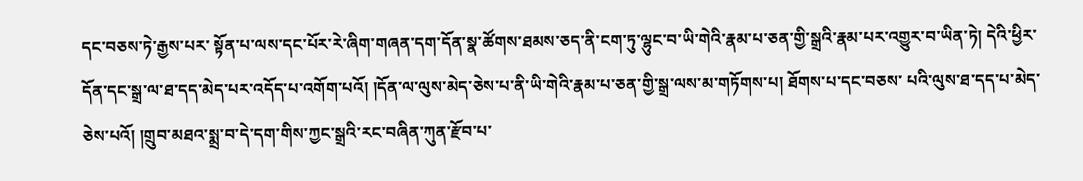དང་བཅས་ཏེ་རྒྱས་པར་ སྟོན་པ་ལས་དང་པོར་རེ་ཞིག་གཞན་དག་དོན་སྣ་ཚོགས་ཐམས་ཅད་ནི་ངག་ཏུ་ལྷུང་བ་ཡི་གེའི་རྣམ་པ་ཅན་གྱི་སྒྲའི་རྣམ་པར་འགྱུར་བ་ཡིན་ཏེ། དེའི་ཕྱིར་དོན་དང་སྒྲ་ལ་ཐ་དད་མེད་པར་འདོད་པ་འགོག་པའོ། །དོན་ལ་ལུས་མེད་ཅེས་པ་ནི་ཡི་གེའི་རྣམ་པ་ཅན་གྱི་སྒྲ་ལས་མ་གཏོགས་པ། ཐོགས་པ་དང་བཅས་ པའི་ལུས་ཐ་དད་པ་མེད་ཅེས་པའོ། །གྲུབ་མཐའ་སྨྲ་བ་དེ་དག་གིས་ཀྱང་སྒྲའི་རང་བཞིན་ཀུན་རྫོབ་པ་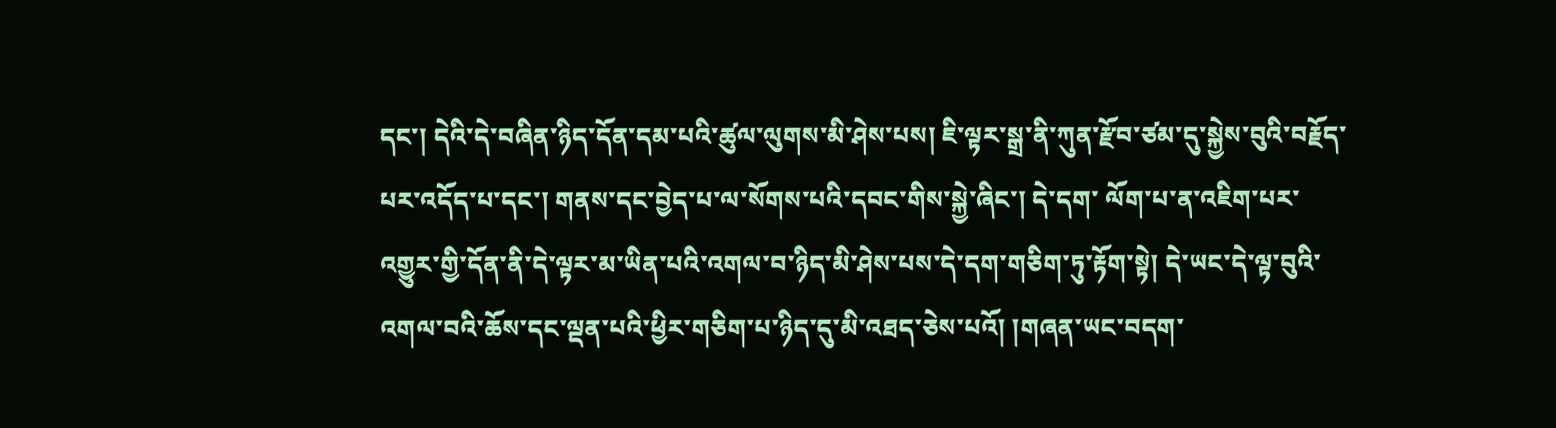དང་། དེའི་དེ་བཞིན་ཉིད་དོན་དམ་པའི་ཚུལ་ལུགས་མི་ཤེས་པས། ཇི་ལྟར་སྒྲ་ནི་ཀུན་རྫོབ་ཙམ་དུ་སྐྱེས་བུའི་བརྗོད་པར་འདོད་པ་དང་། གནས་དང་བྱེད་པ་ལ་སོགས་པའི་དབང་གིས་སྐྱེ་ཞིང་། དེ་དག་ ལོག་པ་ན་འཇིག་པར་འགྱུར་གྱི་དོན་ནི་དེ་ལྟར་མ་ཡིན་པའི་འགལ་བ་ཉིད་མི་ཤེས་པས་དེ་དག་གཅིག་ཏུ་རྟོག་སྟེ། དེ་ཡང་དེ་ལྟ་བུའི་འགལ་བའི་ཆོས་དང་ལྡན་པའི་ཕྱིར་གཅིག་པ་ཉིད་དུ་མི་འཐད་ཅེས་པའོ། །གཞན་ཡང་བདག་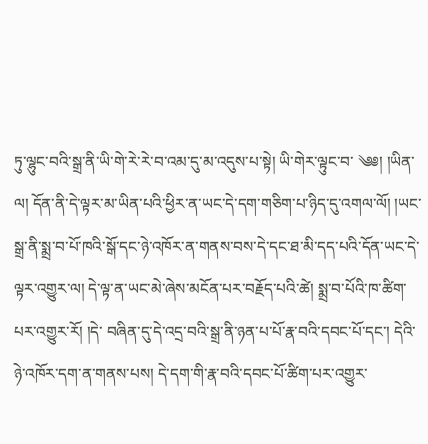ཏུ་ལྷུང་བའི་སྒྲ་ནི་ཡི་གེ་རེ་རེ་བ་འམ་དུ་མ་འདུས་པ་སྟེ། ཡི་གེར་ལྟུང་བ་ ༄༅། །ཡིན་ལ། དོན་ནི་དེ་ལྟར་མ་ཡིན་པའི་ཕྱིར་ན་ཡང་དེ་དག་གཅིག་པ་ཉིད་དུ་འགལ་ལོ། །ཡང་སྒྲ་ནི་སྨྲ་བ་པོ་ཁའི་སྒོ་དང་ཉེ་འཁོར་ན་གནས་བས་དེ་དང་ཐ་མི་དད་པའི་དོན་ཡང་དེ་ལྟར་འགྱུར་ལ། དེ་ལྟ་ན་ཡང་མེ་ཞེས་མངོན་པར་བརྗོད་པའི་ཚེ། སྨྲ་བ་པོའི་ཁ་ཚིག་པར་འགྱུར་རོ། །དེ་ བཞིན་དུ་དེ་འདྲ་བའི་སྒྲ་ནི་ཉན་པ་པོ་རྣ་བའི་དབང་པོ་དང་། དེའི་ཉེ་འཁོར་དག་ན་གནས་པས། དེ་དག་གི་རྣ་བའི་དབང་པོ་ཚིག་པར་འགྱུར་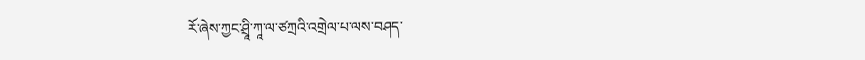རོ་ཞེས་ཀྱང་ཤྲཱི་ཀཱ་ལ་ཙཀྲའི་འགྲེལ་པ་ལས་བཤད་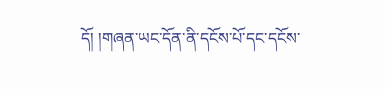དོ། །གཞན་ཡང་དོན་ནི་དངོས་པོ་དང་དངོས་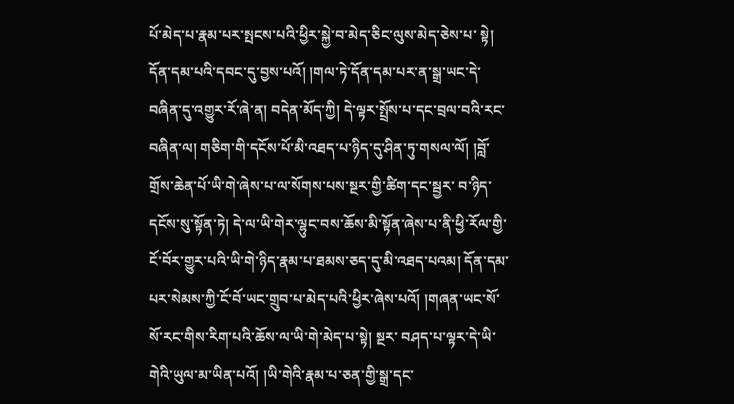པོ་མེད་པ་རྣམ་པར་སྤངས་པའི་ཕྱིར་སྐྱེ་བ་མེད་ཅིང་ལུས་མེད་ཅེས་པ་ སྟེ། དོན་དམ་པའི་དབང་དུ་བྱས་པའོ། །གལ་ཏེ་དོན་དམ་པར་ན་སྒྲ་ཡང་དེ་བཞིན་དུ་འགྱུར་རོ་ཞེ་ན། བདེན་མོད་ཀྱི། དེ་ལྟར་སྤྲོས་པ་དང་བྲལ་བའི་རང་བཞིན་ལ། གཅིག་གི་དངོས་པོ་མི་འཐད་པ་ཉིད་དུ་ཤིན་ཏུ་གསལ་ལོ། །བློ་གྲོས་ཆེན་པོ་ཡི་གེ་ཞེས་པ་ལ་སོགས་པས་སྔར་གྱི་ཚིག་དང་སྦྱར་ བ་ཉིད་དངོས་སུ་སྟོན་ཏེ། དེ་ལ་ཡི་གེར་ལྷུང་བས་ཆོས་མི་སྟོན་ཞེས་པ་ནི་ཕྱི་རོལ་གྱི་ངོ་བོར་གྱུར་པའི་ཡི་གེ་ཉིད་རྣམ་པ་ཐམས་ཅད་དུ་མི་འཐད་པའམ། དོན་དམ་པར་སེམས་ཀྱི་ངོ་བོ་ཡང་གྲུབ་པ་མེད་པའི་ཕྱིར་ཞེས་པའོ། །གཞན་ཡང་སོ་སོ་རང་གིས་རིག་པའི་ཆོས་ལ་ཡི་གེ་མེད་པ་སྟེ། སྔར་ བཤད་པ་ལྟར་དེ་ཡི་གེའི་ཡུལ་མ་ཡིན་པའོ། །ཡི་གེའི་རྣམ་པ་ཅན་གྱི་སྒྲ་དང་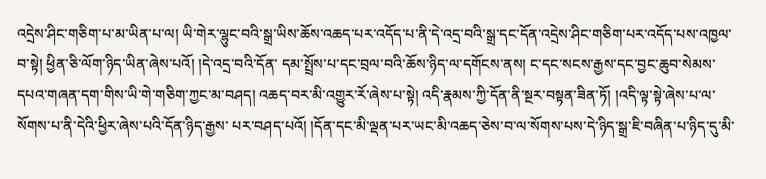འདྲེས་ཤིང་གཅིག་པ་མ་ཡིན་པ་ལ། ཡི་གེར་ལྷུང་བའི་སྒྲ་ཡིས་ཆོས་འཆད་པར་འདོད་པ་ནི་དེ་འདྲ་བའི་སྒྲ་དང་དོན་འདྲེས་ཤིང་གཅིག་པར་འདོད་པས་འཁྱལ་བ་སྟེ། ཕྱིན་ཅི་ལོག་ཉིད་ཡིན་ཞེས་པའོ། །དེ་འདྲ་བའི་དོན་ དམ་སྤྲོས་པ་དང་བྲལ་བའི་ཆོས་ཉིད་ལ་དགོངས་ནས། ང་དང་སངས་རྒྱས་དང་བྱང་ཆུབ་སེམས་དཔའ་གཞན་དག་གིས་ཡི་གེ་གཅིག་ཀྱང་མ་བཤད། འཆད་བར་མི་འགྱུར་རོ་ཞེས་པ་སྟེ། འདི་རྣམས་ཀྱི་དོན་ནི་སྔར་བསྟན་ཟིན་ཏོ། །འདི་ལྟ་སྟེ་ཞེས་པ་ལ་སོགས་པ་ནི་དེའི་ཕྱིར་ཞེས་པའི་དོན་ཉིད་རྒྱས་ པར་བཤད་པའོ། །དོན་དང་མི་ལྡན་པར་ཡང་མི་འཆད་ཅེས་བ་ལ་སོགས་པས་དེ་ཉིད་སྒྲ་ཇི་བཞིན་པ་ཉིད་དུ་མི་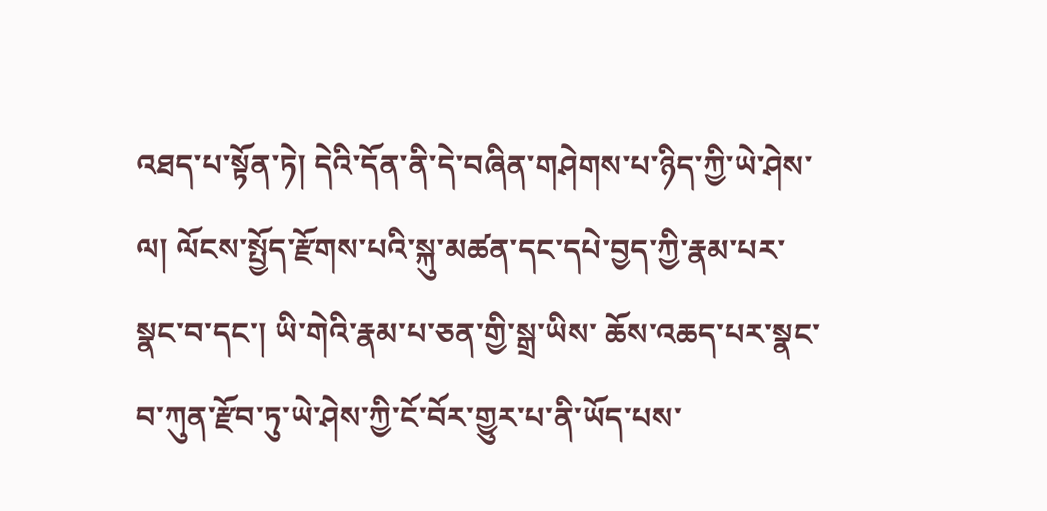འཐད་པ་སྟོན་ཏེ། དེའི་དོན་ནི་དེ་བཞིན་གཤེགས་པ་ཉིད་ཀྱི་ཡེ་ཤེས་ལ། ལོངས་སྤྱོད་རྫོགས་པའི་སྐུ་མཚན་དང་དཔེ་བྱད་ཀྱི་རྣམ་པར་སྣང་བ་དང་། ཡི་གེའི་རྣམ་པ་ཅན་གྱི་སྒྲ་ཡིས་ ཆོས་འཆད་པར་སྣང་བ་ཀུན་རྫོབ་ཏུ་ཡེ་ཤེས་ཀྱི་ངོ་བོར་གྱུར་པ་ནི་ཡོད་པས་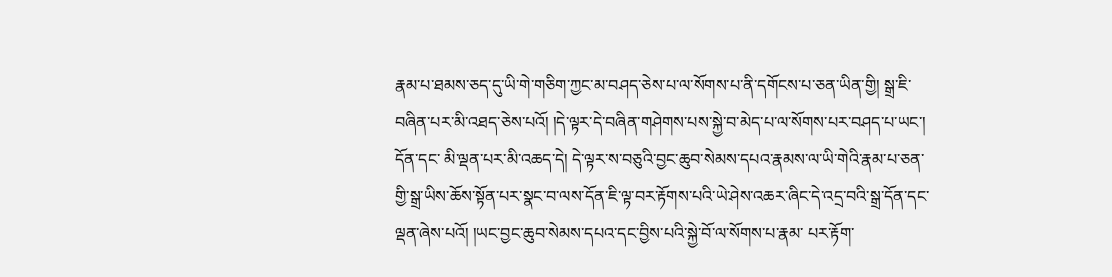རྣམ་པ་ཐམས་ཅད་དུ་ཡི་གེ་གཅིག་ཀྱང་མ་བཤད་ཅེས་པ་ལ་སོགས་པ་ནི་དགོངས་པ་ཅན་ཡིན་གྱི། སྒྲ་ཇི་བཞིན་པར་མི་འཐད་ཅེས་པའོ། །དེ་ལྟར་དེ་བཞིན་གཤེགས་པས་སྐྱེ་བ་མེད་པ་ལ་སོགས་པར་བཤད་པ་ཡང་། དོན་དང་ མི་ལྡན་པར་མི་འཆད་དེ། དེ་ལྟར་ས་བཅུའི་བྱང་ཆུབ་སེམས་དཔའ་རྣམས་ལ་ཡི་གེའི་རྣམ་པ་ཅན་གྱི་སྒྲ་ཡིས་ཆོས་སྟོན་པར་སྣང་བ་ལས་དོན་ཇི་ལྟ་བར་རྟོགས་པའི་ཡེ་ཤེས་འཆར་ཞིང་དེ་འདྲ་བའི་སྒྲ་དོན་དང་ལྡན་ཞེས་པའོ། །ཡང་བྱང་ཆུབ་སེམས་དཔའ་དང་བྱིས་པའི་སྐྱེ་བོ་ལ་སོགས་པ་རྣམ་ པར་རྟོག་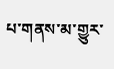པ་གནས་མ་གྱུར་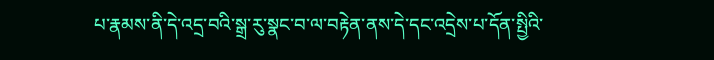པ་རྣམས་ནི་དེ་འདྲ་བའི་སྒྲ་རུ་སྣང་བ་ལ་བརྟེན་ནས་དེ་དང་འདྲེས་པ་དོན་སྤྱིའི་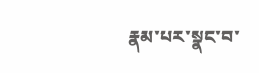རྣམ་པར་སྣང་བ་